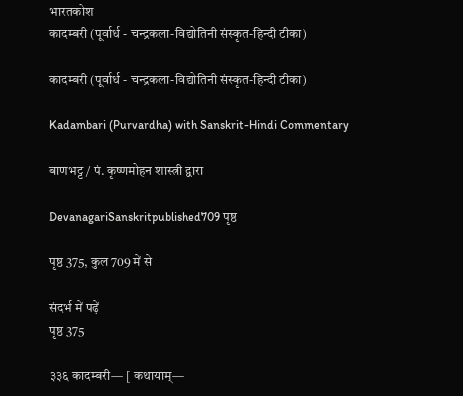भारतकोश
कादम्बरी (पूर्वार्ध - चन्द्रकला-विद्योतिनी संस्कृत-हिन्दी टीका)

कादम्बरी (पूर्वार्ध - चन्द्रकला-विद्योतिनी संस्कृत-हिन्दी टीका)

Kadambari (Purvardha) with Sanskrit-Hindi Commentary

बाणभट्ट / पं. कृष्णमोहन शास्त्री द्वारा

DevanagariSanskritpublished709 पृष्ठ

पृष्ठ 375, कुल 709 में से

संदर्भ में पढ़ें
पृष्ठ 375

३३६ कादम्बरी— [ कथायाम्—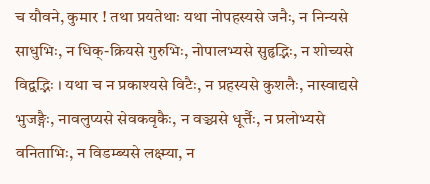च यौवने, कुमार ! तथा प्रयतेथाः यथा नोपहस्यसे जनैः, न निन्यसे साधुभिः, न धिक्-क्रियसे गुरुभिः, नोपालभ्यसे सुहृद्भिः, न शोच्यसे विद्वद्भिः । यथा च न प्रकाश्यसे विटैः, न प्रहस्यसे कुशलैः, नास्वाद्यसे भुजङ्गैः, नावलुप्यसे सेवकवृकैः, न वञ्च्यसे धूर्त्तैः, न प्रलोभ्यसे वनिताभिः, न विडम्ब्यसे लक्ष्म्या, न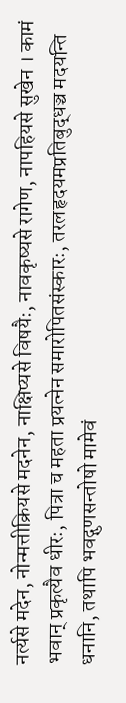नर्त्यसे मदेन, नोन्मत्तीक्रियसे मदनेन, नाक्षिप्यसे विषयैः, नावकृष्यसे रागेण, नापहियसे सुखेन । कामं भवान् प्रकृत्यैव धीरः, पित्रा च महता प्रयत्नेन समारोपितसंस्कारः, तरलहृदयमप्रतिबुद्धञ्च मदयन्ति धनानि, तथापि भवद्गुणसन्तोषो मामेवं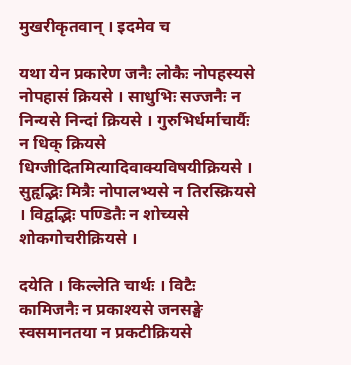मुखरीकृतवान् । इदमेव च

यथा येन प्रकारेण जनैः लोकैः नोपहस्यसे नोपहासं क्रियसे । साधुभिः सज्जनैः न निन्यसे निन्दां क्रियसे । गुरुभिर्धर्माचार्यैः न धिक् क्रियसे धिग्जीदितमित्यादिवाक्यविषयीक्रियसे । सुहृद्भिः मित्रैः नोपालभ्यसे न तिरस्क्रियसे । विद्वद्भिः पण्डितैः न शोच्यसे शोकगोचरीक्रियसे ।

दयेति । किल्लेति चार्थः । विटैः कामिजनैः न प्रकाश्यसे जनसङ्घे स्वसमानतया न प्रकटीक्रियसे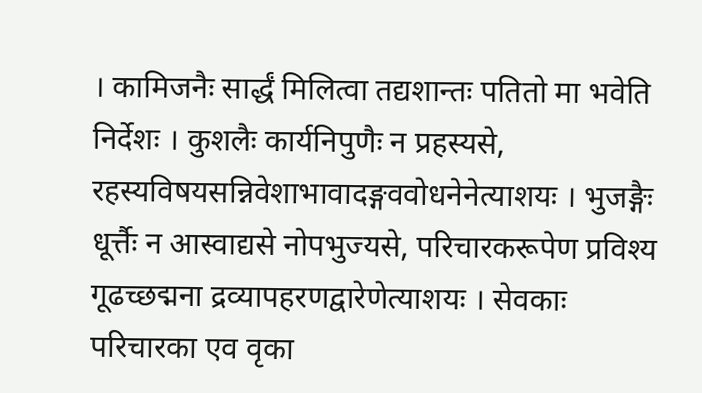। कामिजनैः सार्द्धं मिलित्वा तद्यशान्तः पतितो मा भवेति निर्देशः । कुशलैः कार्यनिपुणैः न प्रहस्यसे, रहस्यविषयसन्निवेशाभावादङ्गववोधनेनेत्याशयः । भुजङ्गैः धूर्त्तैः न आस्वाद्यसे नोपभुज्यसे, परिचारकरूपेण प्रविश्य गूढच्छद्मना द्रव्यापहरणद्वारेणेत्याशयः । सेवकाः परिचारका एव वृका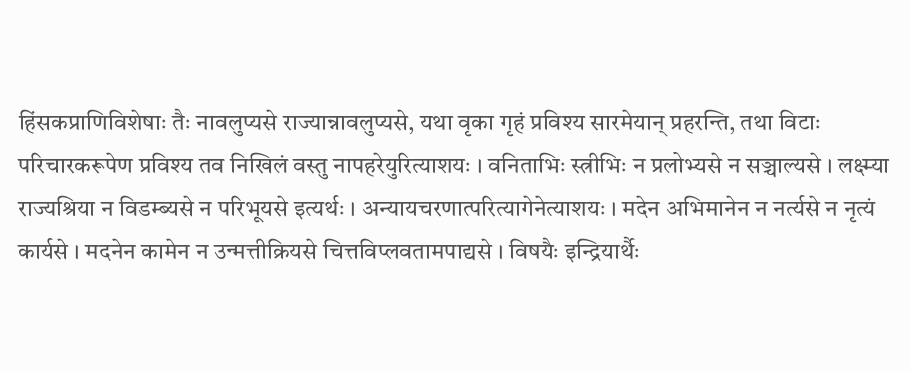हिंसकप्राणिविशेषाः तैः नावलुप्यसे राज्यान्नावलुप्यसे, यथा वृका गृहं प्रविश्य सारमेयान् प्रहरन्ति, तथा विटाः परिचारकरूपेण प्रविश्य तव निखिलं वस्तु नापहरेयुरित्याशयः । वनिताभिः स्त्रीभिः न प्रलोभ्यसे न सञ्चाल्यसे । लक्ष्म्या राज्यश्रिया न विडम्ब्यसे न परिभूयसे इत्यर्थः । अन्यायचरणात्परित्यागेनेत्याशयः । मदेन अभिमानेन न नर्त्यसे न नृत्यं कार्यसे । मदनेन कामेन न उन्मत्तीक्रियसे चित्तविप्लवतामपाद्यसे । विषयैः इन्द्रियार्थैः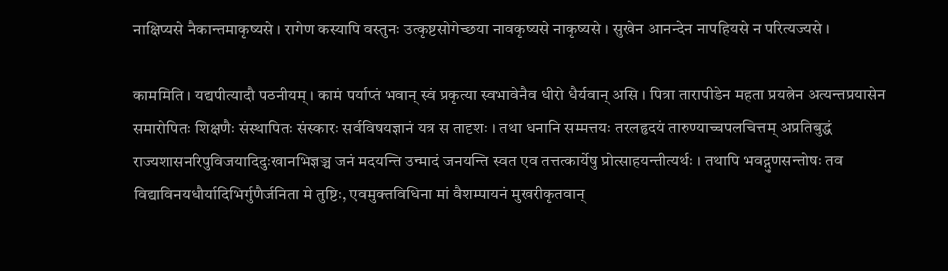नाक्षिप्यसे नैकान्तमाकृष्यसे । रागेण कस्यापि वस्तुनः उत्कृष्टसोगेच्छया नावकृष्यसे नाकृष्यसे । सुखेन आनन्देन नापहियसे न परित्यज्यसे ।

काममिति । यद्यपीत्यादौ पठनीयम् । कामं पर्याप्तं भवान् स्वं प्रकृत्या स्वभावेनैव धीरो धैर्यवान् असि । पित्रा तारापीडेन महता प्रयत्नेन अत्यन्तप्रयासेन समारोपितः शिक्षणैः संस्थापितः संस्कारः सर्वविषयज्ञानं यत्र स तादृशः । तथा धनानि सम्मत्तयः तरलहृदयं तारुण्याच्चपलचित्तम् अप्रतिबुद्धं राज्यशासनरिपुविजयादिदुःखानभिज्ञञ्च जनं मदयन्ति उन्मादं जनयन्ति स्वत एव तत्तत्कार्येषु प्रोत्साहयन्तीत्यर्थः । तथापि भवद्गुणसन्तोषः तव विद्याविनयधौर्यादिभिर्गुणैर्जनिता मे तुष्टिः, एवमुक्तविधिना मां वैशम्पायनं मुखरीकृतवान्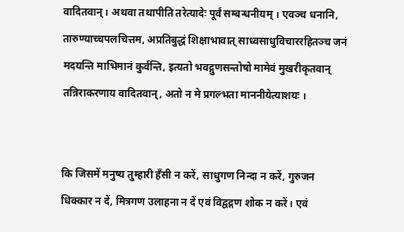वादितवान् । अथवा तथापीति तरेत्यादेः पूर्वं सम्बन्धनीयम् । एवञ्च धनानि, तारुण्याच्चपलचित्तम, अप्रतिबुद्धं शिक्षाभावात् साध्वसाधुविचाररहितञ्च जनं मदयन्ति माभिमानं कुर्वन्ति, इत्यतो भवद्गुणसन्तोषो मामेवं मुखरीकृतवान् तन्निराकरणाय वादितवान्, अतो न मे प्रगल्भता माननीयेत्याशयः ।


कि जिसमें मनुष्य तुम्हारी हँसी न करें, साधुगण निन्दा न करें, गुरुजन धिक्कार न दें, मित्रगण उलाहना न दें एवं विद्वद्गण शोक न करें। एवं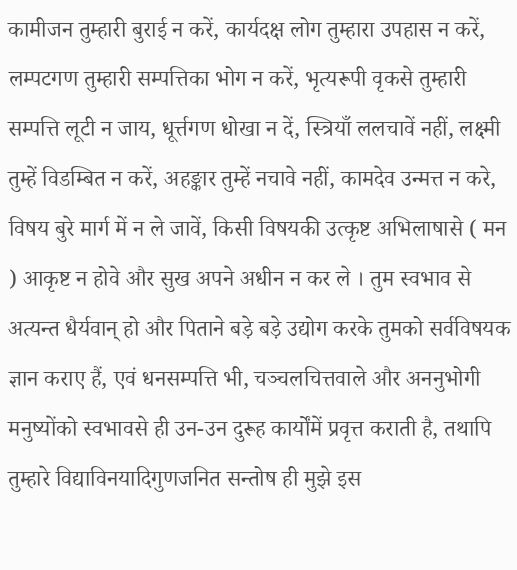कामीजन तुम्हारी बुराई न करें, कार्यदक्ष लोग तुम्हारा उपहास न करें, लम्पटगण तुम्हारी सम्पत्तिका भोग न करें, भृत्यरूपी वृकसे तुम्हारी सम्पत्ति लूटी न जाय, धूर्त्तगण धोखा न दें, स्त्रियाँ ललचावें नहीं, लक्ष्मी तुम्हें विडम्बित न करें, अहङ्कार तुम्हें नचावे नहीं, कामदेव उन्मत्त न करे, विषय बुरे मार्ग में न ले जावें, किसी विषयकी उत्कृष्ट अभिलाषासे ( मन ) आकृष्ट न होवे और सुख अपने अधीन न कर ले । तुम स्वभाव से अत्यन्त धैर्यवान् हो और पिताने बड़े बड़े उद्योग करके तुमको सर्वविषयक ज्ञान कराए हैं, एवं धनसम्पत्ति भी, चञ्चलचित्तवाले और अननुभोगी मनुष्योंको स्वभावसे ही उन-उन दुरूह कार्योंमें प्रवृत्त कराती है, तथापि तुम्हारे विद्याविनयादिगुणजनित सन्तोष ही मुझे इस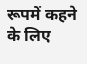रूपमें कहने के लिए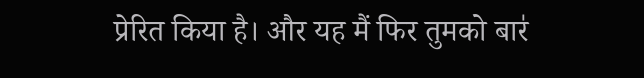प्रेरित किया है। और यह मैं फिर तुमको बार॑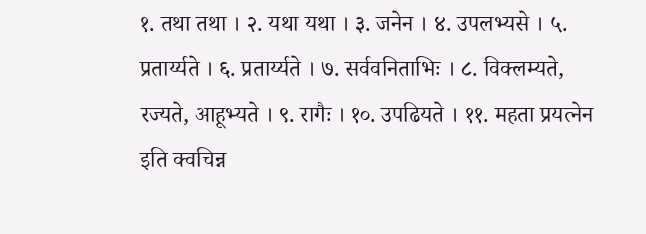१. तथा तथा । २. यथा यथा । ३. जनेन । ४. उपलभ्यसे । ५. प्रतार्य्यते । ६. प्रतार्य्यते । ७. सर्ववनिताभिः । ८. विक्लम्यते, रज्यते, आहूभ्यते । ९. रागैः । १०. उपढियते । ११. महता प्रयत्नेन इति क्वचिन्न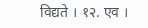विद्यते । १२. एव ।